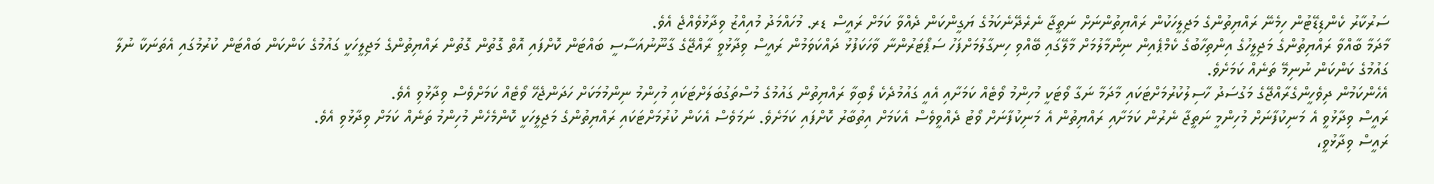ސަރުކާރު ކެންޑިޑޭޓުން ހިމެނޭ ރައްޔިތުންގެ މަޖިލީހަކުން ރައްޔިތުންނަށް ނަތީޖާ ނެރެދޭނެކަމުގެ ޔަގީންކަން ދެއްވާ ކަމަށް ރައީސް ޑރ. މުހައްމަދު މުއިއްޒު ވިދާޅުވެއްޖެ އެވެ.
މާދަމާ ބާއްވާ ރައްޔިތުންގެ މަޖިލީހުގެ އިންތިހާބުގެ ކެމްޕެއިން ނިންމާލުމަށް މާލޭގައި ބޭއްވި ހިނގާލުމަށްފަހު ސަޕޯޓަރުންނާ ވާހަކަފުޅު ދައްކަވަމުން ރައީސް ވިދާޅުވީ ރާއްޖޭގެ ގާނޫނުއަސާސީ ބައްޓަން ކޮށްފައި އޮތް ގޮތުން ގޮތުން ރައްޔިތުންގެ މަޖިލީހަކީ ގައުމުގެ ކަންކަން ބައްޓަން ކުރުމުގައި އެތަނަކާ ނުލާ ގައުމުގެ ކަންކަން ނުނިމޭ ތަނެއް ކަމަށެވެ.
އެހެންކަމުން ދިވެހީންގެރާއްޖޭގެ މަގުސަދު ހާސިލުކުރުމަށްޓަކައި މާދަމާ ނަގާ ވޯޓަކީ މުހިންމު ވޯޓެއް ކަމަށާއި އެއީ ގައުމުދެކެ ލޯބިވާ ރައްޔިތުން ގައުމުގެ މުސްތަގުބަލަށްޓަކައި މުހިންމު ނިންމުމަކަށް ހަދަންޖެހޭ ވޯޓެއް ކަމަށްވެސް ވިދާޅުވި އެވެ.
ރައީސް ވިދާޅުވީ އެ މަނިކުފާނަށް މުހިންމީ ނަތީޖާ ނެރުން ކަމަށާއި ރައްޔިތުން އެ މަނިކުފާނަށް ވޯޓު ދެއްވީވެސް އެކަމަށް އިތުބާރު ކޮށްފައި ކަމަށެވެ. ނަމަވެސް އެކަން ކުރުމަށްޓަކައި ރައްޔިތުންގެ މަޖިލީހަކީ ކޮންމެހެން މުހިންމު ތަނެއް ކަމަށް ވިދާޅުވި އެވެ.
ރައީސް ވިދާޅުވީ،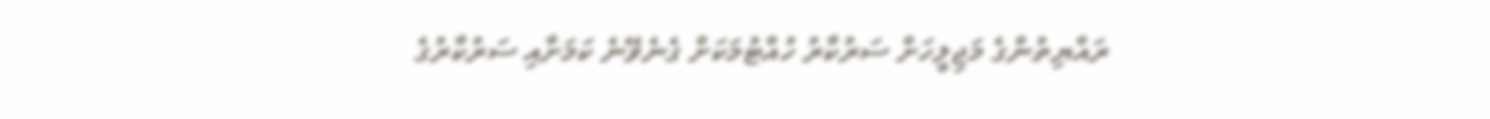ރައްޔިތުންގެ މަޖިލީހަށް ސަރުކާރު ހުއްޓުމަކަށް ގެނެވޭނެ ކަމަށާއި ސަރުކާރުގެ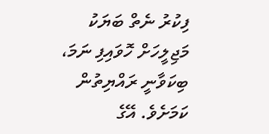ފިކުރު ނެތް ބަޔަކު މަޖިލީހަށް ހޮވައިފި ނަމަ، ބިކަވާނީ ރައްޔިތުން ކަމަށެވެ. އޭގެ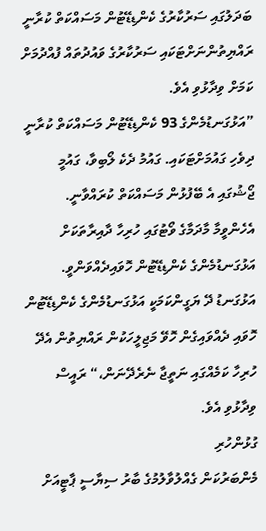ބަދަލުގައި ސަރުކާރުގެ ކެންޑިޑޭޓުން މަސައްކަތް ކުރާނީ ރައްޔިތުންނަށްޓަކައި ސަރުކާރުގެ ވައުދުތައް ފުއްދުމަށް ކަމަށް ވިދާޅުވި އެވެ.
”އަޅުގަނޑުމެންގެ 93 ކެންޑިޑޭޓުން މަސައްކަތް ކުރާނީ ދިވެހި ގައުމަށްޓަކައި. ގައުމު ދެކެ ލޯބިވާ، ގައުމީ ޖޯޝުގައި އެ ބޭފުޅުން މަސައްކަތް ކުރައްވާނީ. އެހެންވީމާ މާދަމާގެ ވޯޓުގައި ހުރިހާ ދާއިރާތަކަށް އަޅުގަނޑުމެންގެ ކެންޑިޑޭޓުން ހޮވައިދެއްވަންވީ. އަޅުގަނޑު ދޭ ޔަގީންކަމަކީ އަޅުގަނޑުމެންގެ ކެންޑިޑޭޓުން ހޮވައި ދެއްވައިގެން ހޮވޭ މަޖިލީހަކުން ރައްޔިތުން އެދޭ ހުރިހާ ކަމެއްގައި ނަތީޖާ ނެރެދޭނަން،“ ރައީސް ވިދާޅުވި އެވެ.
ގުޅުންހުރި
މެންބަރުކަން ގެއްލުވާލުމުގެ ބާރު ސިޔާސީ ޕާޓީއަށް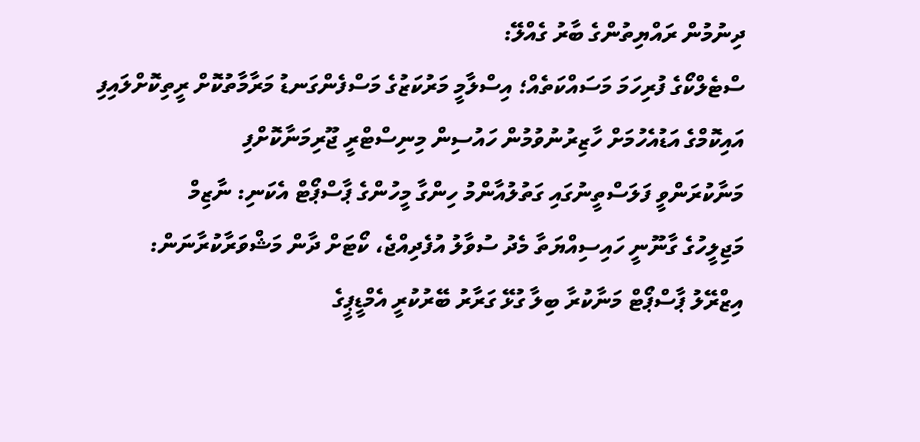ދިނުމުން ރައްޔިތުންގެ ބާރު ގެއްލޭ:
ސްޓެލްކޯގެ ފުރިހަމަ މަސައްކަތެއް؛ އިސްލާމީ މަރުކަޒުގެ މަސްފެންގަނޑު މަރާމާތުކޮށް ރީތިކޮށްލައިފި
އައިކޮމްގެ އަޑުއެހުމަށް ހާޒިރުނުވުމުން ހައުސިން މިނިސްޓްރީ ޖޫރިމަނާކޮށްފި
މަނާކުރަންވީ ފަލަސްތީނުގައި ގަތުލުއާންމު ހިންގާ މީހުންގެ ޕާސްޕޯޓް އެކަނި: ނާޒިމް
މަޖިލީހުގެ ގާނޫނީ ހައިސިއްޔަތާ މެދު ސުވާލު އުފެދިއްޖެ، ކޯޓަށް ދާން މަޝްވަރާކުރާނަން:
އިޒްރޭލު ޕާސްޕޯޓް މަނާކުރާ ބިލާ ގުޅޭ ގަރާރު ބޭރުކުރީ އެމްޑީޕީގެ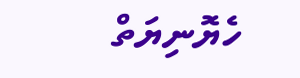ހެޔޮނިޔަތް